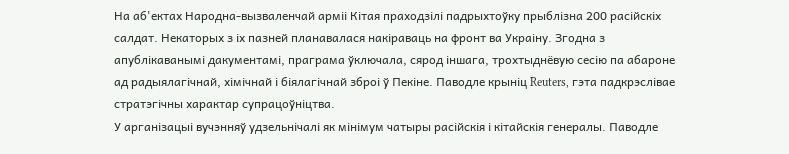На аб'ектах Народна-вызваленчай арміі Кітая праходзілі падрыхтоўку прыблізна 200 расійскіх салдат. Некаторых з іх пазней планавалася накіраваць на фронт ва Украіну. Згодна з апублікаванымі дакументамі, праграма ўключала, сярод іншага, трохтыднёвую сесію па абароне ад радыялагічнай, хімічнай і біялагічнай зброі ў Пекіне. Паводле крыніц Reuters, гэта падкрэслівае стратэгічны характар супрацоўніцтва.
У арганізацыі вучэнняў удзельнічалі як мінімум чатыры расійскія і кітайскія генералы. Паводле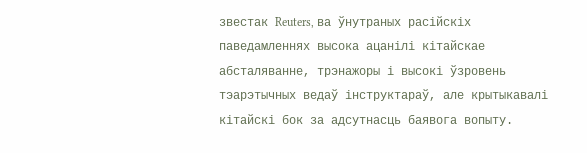звестак Reuters, ва ўнутраных расійскіх паведамленнях высока ацанілі кітайскае абсталяванне, трэнажоры і высокі ўзровень тэарэтычных ведаў інструктараў, але крытыкавалі кітайскі бок за адсутнасць баявога вопыту.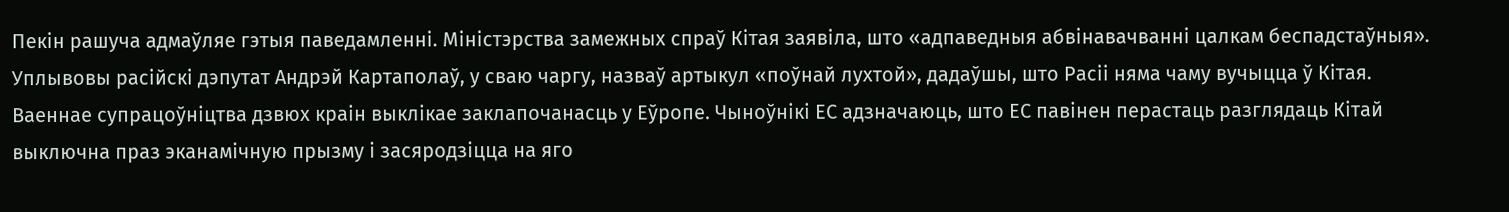Пекін рашуча адмаўляе гэтыя паведамленні. Міністэрства замежных спраў Кітая заявіла, што «адпаведныя абвінавачванні цалкам беспадстаўныя». Уплывовы расійскі дэпутат Андрэй Картаполаў, у сваю чаргу, назваў артыкул «поўнай лухтой», дадаўшы, што Расіі няма чаму вучыцца ў Кітая.
Ваеннае супрацоўніцтва дзвюх краін выклікае заклапочанасць у Еўропе. Чыноўнікі ЕС адзначаюць, што ЕС павінен перастаць разглядаць Кітай выключна праз эканамічную прызму і засяродзіцца на яго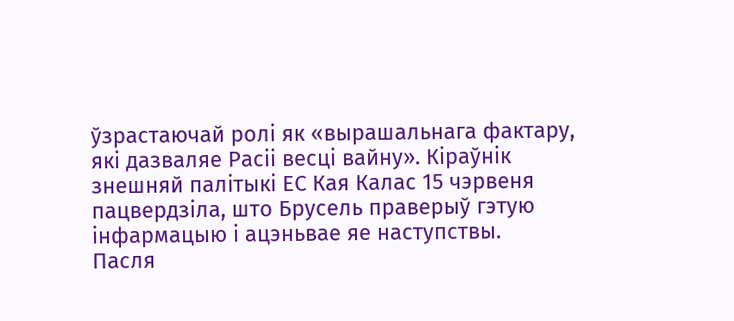ўзрастаючай ролі як «вырашальнага фактару, які дазваляе Расіі весці вайну». Кіраўнік знешняй палітыкі ЕС Кая Калас 15 чэрвеня пацвердзіла, што Брусель праверыў гэтую інфармацыю і ацэньвае яе наступствы.
Пасля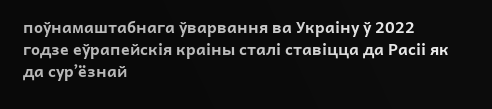поўнамаштабнага ўварвання ва Украіну ў 2022 годзе еўрапейскія краіны сталі ставіцца да Расіі як да сурʼёзнай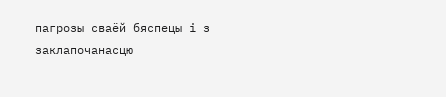пагрозы сваёй бяспецы і з заклапочанасцю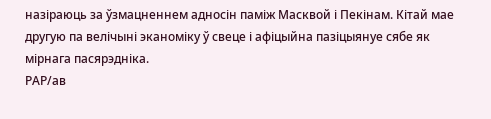назіраюць за ўзмацненнем адносін паміж Масквой і Пекінам. Кітай мае другую па велічыні эканоміку ў свеце і афіцыйна пазіцыянуе сябе як мірнага пасярэдніка.
РАР/ав